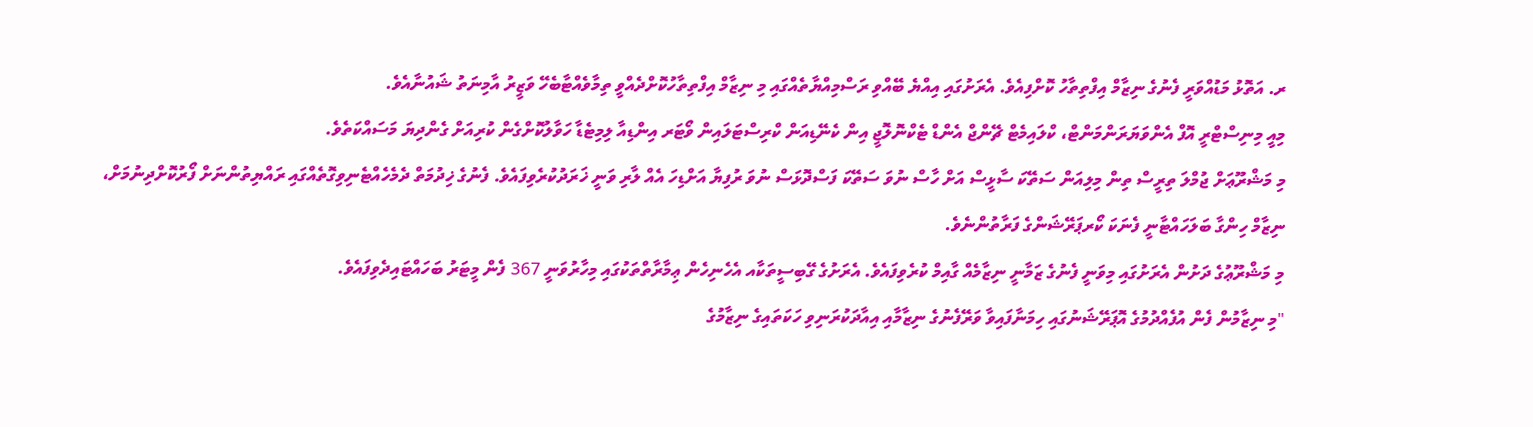ރ. އަތޮޅު މަޑުއްވަރީ ފެނުގެ ނިޒާމް އިފްތިތާހު ކޮށްފިއެވެ. އެރަށުގައި އިއްޔެ ބޭއްވި ރަސްމިއްޔާތެއްގައި މި ނިޒާމް އިފްތިތާހުކޮށްދެއްވީ ތިމާވެއްޓާބެހޭ ވަޒީރު އާމިނަތު ޝައުނާއެވެ.
މިއީ މިނިސްޓްރީ އޮފް އެންވަޔަރަންމަންޓް، ކްލައިމެޓް ޗޭންޖް އެންޑް ޓެކްނޮލޮޖީ އިން ކެނޭޑިއަން ކްރިސްޓަލައިން ވޯޓަރ އިންޑިއާ ލިމިޓެޑާ ހަވާލުކޮށްގެން ކުރިއަށް ގެންދިޔަ މަސައްކަތެވެ.
މި މަޝްރޫޢަށް ޖުމްލަ ތިރީސް ތިން މިލިއަން ސަތޭކަ ސާޅީސް އަށް ހާސް ނުވަ ސަތޭކަ ފަސްދޮޅަސް ނުވަ ރުފިޔާ އަށްޑިހަ އެއް ލާރި ވަނީ ޚަރަދުކުރެވިފައެވެ. ފެނުގެ ޚިދުމަތް ދެމެހެއްޓެނިވިގޮތެއްގައި ރައްޔިތުންނަށް ފޯރުކޮށްދިނުމަށް، ނިޒާމް ހިންގާ ބަލަހައްޓާނީ ފެނަކަ ކޯރޕަރޭޝަންގެ ފަރާތުންނެވެ.
މި މަޝްރޫޢުގެ ދަށުން އެރަށުގައި މިވަނީ ފެނުގެ ޒަމާނީ ނިޒާމެއް ގާއިމް ކުރެވިފައެވެ. އެރަށުގެ ގޭބިސީތަކާއ އެހެނިހެން ޢިމާރާތްތަކުގައި މިހާރުވަނީ 367 ފެން މީޓަރު ބަހައްޓައިދެވިފައެވެ.
"މި ނިޒާމުން ފެން އުފެއްދުމުގެ އޮޕަރޭޝަނުގައި ހިމަނާފައިވާ ވަރޭފެނުގެ ނިޒާމާއި އިއާދަކުރަނިވި ހަކަތައިގެ ނިޒާމުގެ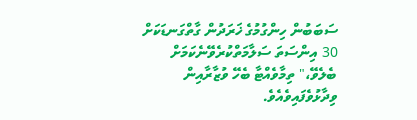ސަބަބުން ހިންގުމުގެ ޚަރަދުން ގާތްގަނޑަކަށް 30 އިންސަތަ ސަލާމަތްކުރެވޭނެކަމަށް ބެލެވޭ،" ތިމާވެއްޓާ ބެހޭ ވުޒާރާއިން ވިދާޅުވެފައިވެއެވެ.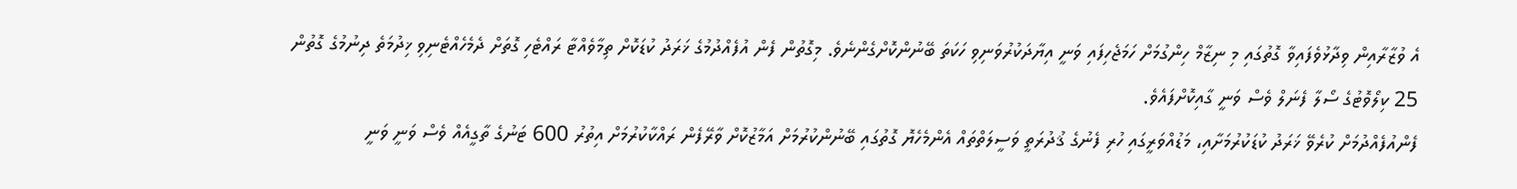އެ ވުޒާރާއިން ވިދާޅުވެފައިވާ ގޮތުގައި މި ނިޒާމް ހިންގުމަށް ހަމަޖެހިފައި ވަނީ އިޔާދަކުރުވަނިވި ހަކަތަ ބޭނުންކޮށްގެންނެވެ. މިގޮތުން ފެން އުފެއްދުމުގެ ޚަރަދު ކުޑަކޮށް ތިމާވެއްޓާ ރައްޓެހި ގޮތަށް ދެމެހެއްޓެނިވި ޚިދުމަތެ ދިނުމުގެ ގޮތުން 25 ކިލޯވޮޓުގެ ސޯލާ ފެނަލް ވެސް ވަނީ ގާއިކޮށްފައެވެ.
ފެންއުފެއްދުމަށް ކުރެވޭ ޚަރަދު ކުޑަކުރުމަށާއި، މަޑުއްވަރީގައި ހުރި ފެނުގެ ޤުދުރަތީ ވަސީލަތްތައް އެންމެހެޔޮ ގޮތުގައި ބޭނުންކުރުމަށް އަމާޒުކޮށް ވާރޭފެން ރައްކާކުރުމަށް އިތުރު 600 ޓަނުގެ ތާގީއެއް ވެސް ވަނީ ވަނީ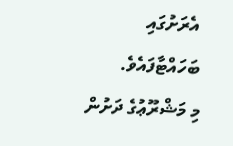އެރަށުގައި ބަހައްޓާފައެވެ.
މި މަޝްރޫޢުގެ ދަށުން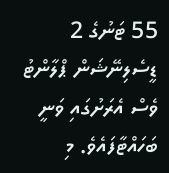55 ޓަނުގެ 2 ޑީސެލިނޭޝަން ޕްލާންޓު ވެސް އެރަށުގައި ވަނީ ބަހައްޓާފައެވެ. މި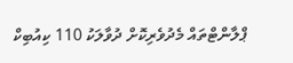ޕްލާންޓްތައް މެދުވެރިކޮށް ދުވާލަކު 110 ކިއުބިކް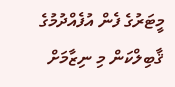މީޓަރުގެ ފެން އުފެއްދުމުގެ ޤާބިލްކަން މި ނިޒާމަށް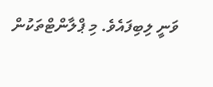ވަނީ ލިބިފައެވެ. މި ޕްލާންޓްތަކުން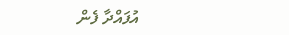އުފައްދާ ފެން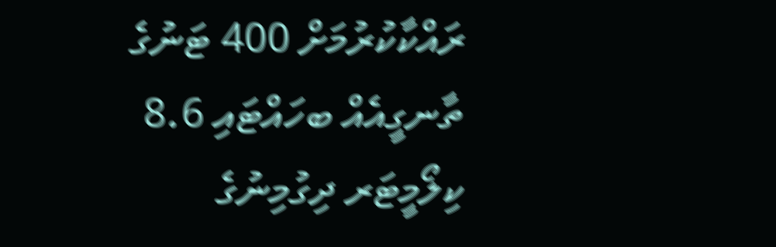ރައްކާކުރުމަށް 400 ޓަނުގެ ތާނގީއެއް ބހައްޓައި 8.6 ކިލޯމީޓަރ ދިގުމިނުގެ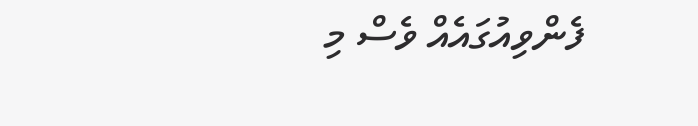ފެންވިއުގައެއް ވެސް މި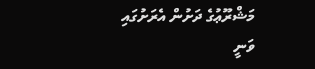މަޝްރޫޢުގެ ދަށުން އެރަށުގައި ވަނީ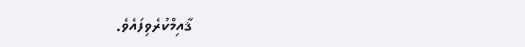ޤާއިމްކުރެވިފައެވެ.